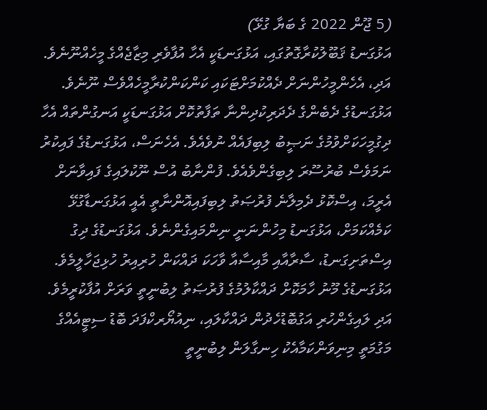(5 ޖޫން 2022 ގެ ބަޔާ ގުޅޭ)
އަޅުގަނޑު ޤަބޫލުކުރާގޮތުގައި، އަޅުގަނޑަކީ އެހާ އުފާވެރި މިޒާޖެއްގެ މީހެއްނޫނެވެ. އަދި، އެހެންމީހުންނަށް ދެއްކުމަށްޓަކައި ކަންކަންކުރާމީހެއްވެސް ނޫނެވެ. އަޅުގަނޑުގެ ދެބެންގެ ދެދަރިކުދިންނާ ތަފާތުކޮށް އަޅުގަނޑަކީ އަނގުންތައް އެހާ ދިގުމީހަކަށްވުމުގެ ނަޞީބު ލިބިފައެއް ނުވެއެވެ. އެހެނަސް، އަޅުގަނޑުގެ ފައިކުރު ނަމަވެސް ބުރުސޫރަ ލިބިގެންވެއެވެ. ފުންނާބު އުސް ނޫކުލައިގެ ފައިވާނަށް އެރީމަ، އިސްކޮޅު ދެމިލާނެ ފުރުޞަތު ލިބިފައިއޮންނާތީ އެއީ އަޅުގަނޑާގުޅޭ ކަމެއްކަމަށް، އަޅުގަނޑު މިހުންނަނީ ނިންމައިގެންނެވެ. އަޅުގަނޑުގެ ދިގު އިސްތަށިގަނޑު، ސާރާއާއި މާއިސާއާ ވާހަކަ ދައްކަން ހުރިއިރު ހުޅިޖަހާލީމެވެ. އަޅުގަނޑުގެ މޫނު ހާމަކޮށް ދައްކާލުމުގެ ފުރުޞަތު ލިބުނީތީ ވަރަށް އުފާކުރީމެވެ. އަދި ލައިގެންހުރި އަގުބޮޑުހެދުން ދައްކާލައި، ނިއުޔޯރކްފަދަ ބޮޑު ސިޓީއެއްގެ މަގުމަތީ މިނިވަންކަމާއެކު ހިނގާލަން ލިބުނީތީ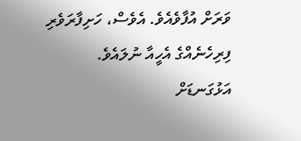ވަރަށް އުފާވެއެވެ. އެވެސް، ހަށިފާރަވެރި ފިރިހެނެއްގެ އެހީއާ ނުލައެވެ.
އަޅުގަނޑަށް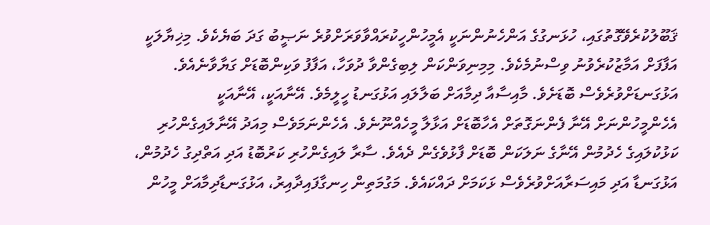ޤަބޫލުކުރެވޭގޮތުގައި، ހުޅަނގުގެ އަންހެނުންނަކީ އެމީހުންހީކުރައްވާވަރަށްވުރެ ނަޞީބު ގަދަ ބަޔެކެވެ. މިޚިޔާލަކީ އަފާފަށް އަމާޒުކުރެވުނު ވިސްނުމެކެވެ. މިމިނިވަންކަން ލިބިގެންވާ ދުވަހާ، އަފާފު ވަކިންބޮޑަށް ގަޔާވާނެއެވެ. އަޅުގަނޑަށްވުރެވެސް ބޮޑަށެވެ. މާއިސާއާ ދިމާއަށް ބަލާލައި އަޅުގަނޑު ހީލީމެވެ. އޭނާއަކީ، އޭނާއަކީ އެހެންމީހުންނަށް އޭނާ ފެންނަގޮތަށް އެހާބޮޑަށް އަޅާލާ މީހެއްނޫނެވެ. އެހެންނަމަވެސް މިއަދު އޭނާލައިގެންހުރި ކަޅުކުލައިގެ ހެދުމުން އޭނާގެ ނަލަކަން ބޮޑަށް ފާޅުވެގެން ދެއެވެ. ސާރާ ލައިގެންހުރި ކަރުބޮޑު އަދި އަތްދިގު ހެދުމުން، އަޅުގަނޑާ އަދި މައިސަރާއަށްވުރެވެސް ޅަކަމަށް ދައްކައެވެ. މަގުމަތިން ހިނގާފައިދާއިރު، އަޅުގަނޑާދިމާއަށް މީހުން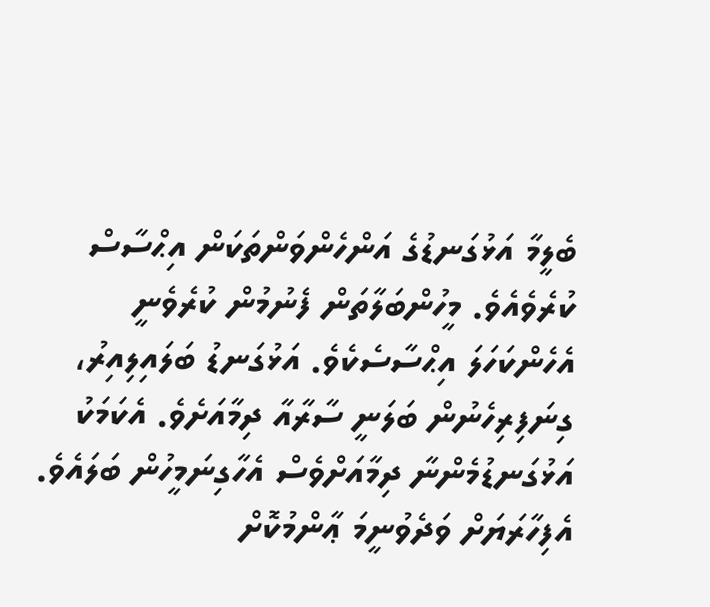ބެލީމާ އަޅުގަނޑުގެ އަންހެންވަންތަކަން އިޙްސާސް ކުރެވެއެވެ. މީހުންބަލާތަން ފެނުމުން ކުރެވެނީ އެހެންކަހަލަ އިޙްސާސެކެވެ. އަޅުގަނޑު ބަލައިލިއިރު، ގިނަފިރިހެނުން ބަލަނީ ސާރާއާ ދިމާއަށެވެ. އެކަމަކު އަޅުގަނޑުމެންނާ ދިމާއަށްވެސް އެހާގިނަމީހުން ބަލައެވެ.
އެފިހާރަޔަށް ވަދެވުނީމަ ޢާންމުކޮށް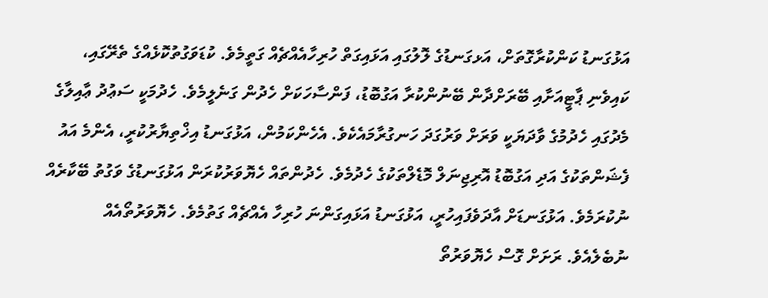އަޅުގަނޑު ކަންކުރާގޮތަށް، އަޅގަނޑުގެ ލޮލުގައި އަޅައިގަތް ހުރިހާއެއްޗެއް ގަތީމެވެ. ކުޑަވަގުތުކޮޅެއްގެ ތެރޭގައި، ކައިވެނި ޕާޓީއަށާއި ބޭރަށްދާން ބޭނުންކުރާ އަގުބޮޑު، ފަންސާހަކަށް ހެދުން ގަނެލީމެވެ. ހެދުމަކީ ސަޢުދު ޢާއިލާގެ މެދުގައި ހެދުމުގެ ވާދަޔަކީ ވަރަށް ވަރުގަދަ ހަނގުރާމައެކެވެ. އެހެންކަމުން، އަޅުގަނޑު އިޚްތިޔާރުކުރީ، އެންމެ އައު ފެޝަންތަކުގެ އަދި އަގުބޮޑު އޮރިޖިނަލް މޮޑެލްތަކުގެ ހެދުމެވެ. ހެދުންތައް ހެޔޮވަރުކުރަން އަޅުގަނޑުގެ ވަގުތު ބޭކާރެއް ނުކުރަމެވެ. އަޅުގަނޑަށް އާދަވެފައިހުރީ، އަޅުގަނޑު އަޅައިގަންނަ ހުރިހާ އެއްޗެއް ގަތުމެވެ. ހެޔޮވަރުތޯއެއް ނުބެލެއެވެ. ރަށަށް ގޮސް ހެޔޮވަރުތޯ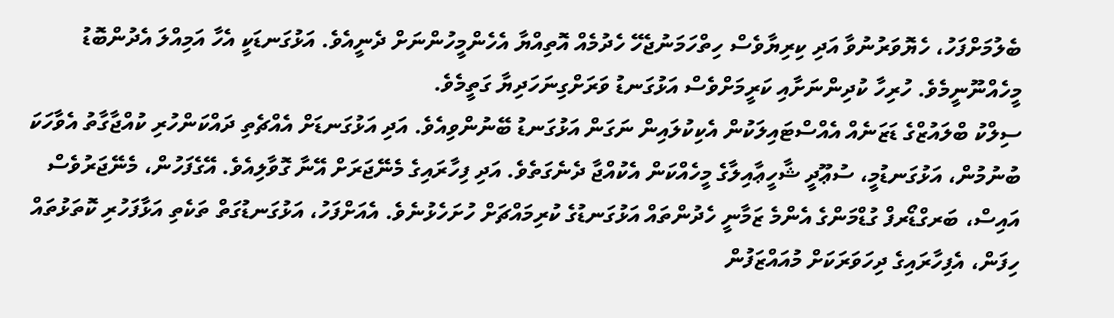ބެލުމަށްފަހު، ހެޔޮވަރުނުވާ އަދި ކިރިޔާވެސް ހިތްހަމަނުޖެހޭ ހެދުމެއް އޮތިއްޔާ އެހެންމީހުންނަށް ދެނީއެވެ. އަޅުގަނޑަކީ އެހާ އަމިއްލަ އެދުންބޮޑު މީހެއްނޫނީމެވެ. ހުރިހާ ކުދިންނަށާއި ކަރީމަށްވެސް އަޅުގަނޑު ވަރަށްގިނަހަދިޔާ ގަތީމެވެ.
ސިލްކު ބްލައުޒްގެ ޑަޒަނެއް އެއްސްޓައިލަކުން އެކިކުލައިން ނަގަން އަޅުގަނޑު ބޭނުންވިއެވެ. އަދި އަޅުގަނޑަށް އެއްޗެތި ދައްކަންހުރި ކުއްޖާގާތު އެވާހަކަ ބުނުމުން، އަޅުގަނޑުމީ، ސުޢޫދީ ޝާހީޢާއިލާގެ މީހެއްކަން އެކުއްޖާ ދެނެގަތެވެ. އަދި ފިހާރައިގެ މެނޭޖަރަށް އޭނާ ގޮވާލިއެވެ. އޭގެފަހުން، މެނޭޖަރުވެސް އައިސް، ބަރގްޑޯރފް ގުޑްމަންގެ އެންމެ ޒަމާނީ ހެދުންތައް އަޅުގަނޑުގެ ކުރިމައްޗަށް ހުށަހެޅުނެވެ. އެއަށްފަހު، އަޅުގަނޑުގަތް ތަކެތި އަޅާފަހުރި ކޮތަޅުތައް ހިފަން، އެފިހާރައިގެ ދިހަވަރަކަށް މުއައްޒަފުން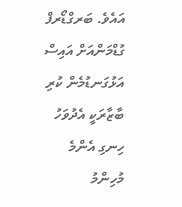އައެވެ. ބަރގްޑޯރފް ގުޑްމަންއަށް އައިސް އަޅުގަނޑުމެން ކުރި ބާޒާރަކީ އެދުވަހު ހިނގި އެންމެ މުހިންމު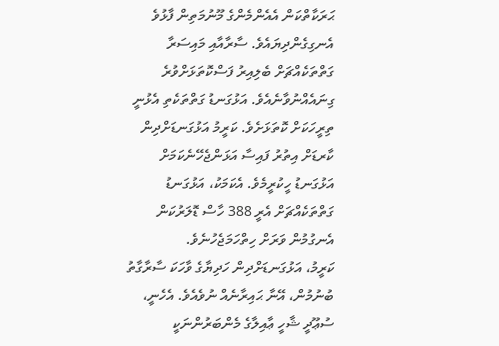ޙަރަކާތްކަން އެއެންމެންގެ މޫނުމަތިން ފާޅުވެ އެނގިގެންދިޔައެވެ. ސާރާއާއި މައިސަރާ ގަތްތަކެއްޗަށް ބެލިއިރު ފަސްކޮތަޅަށްވުރެ ގިނައެއްނުވާނެއެވެ. އަޅުގަނޑު ގަތްތަކެތި އެޅުނީ ތިރީހަކަށް ކޮތަޅަށެވެ. ކަރީމު އަޅުގަނޑަށްދިން ކާރޑަށް އިތުރު ފައިސާ އަޅަންޖެހޭނެކަމަށް އަޅުގަނޑު ހީކުރީމެވެ. އެކަމަކު، އަޅުގަނޑު ގަތްތަކެއްޗަށް އެރީ 388 ހާސް ޑޮލަރުކަން އެނގުމުން ވަރަށް ހިތްހަމަޖެހުނެވެ.
ކަރީމު، އަޅުގަނޑަށްދިން ހަދިޔާގެ ވާހަކަ ސާރާގާތު ބުނުމުން، އޭނާ ޙައިރާނެއް ނުވެއެވެ. އެހެނީ، ސުޢޫދީ ޝާހީ ޢާއިލާގެ މެންބަރުންނަކީ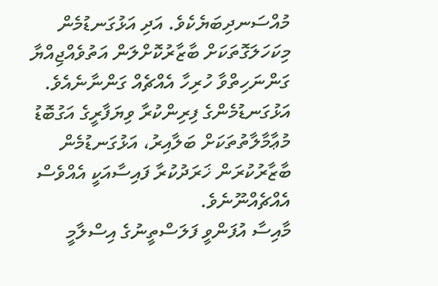މުއްސަނދިބަޔެކެވެ. އަދި އަޅުގަނޑުމެން މިކަހަލަގޮތަކަށް ބާޒާރުކޮށްލަން އަތުވެއްޖިއްޔާ ގަންނަހިތްވާ ހުރިހާ އެއްޗެއް ގަންނާނެއެވެ. އަޅުގަނޑުމެންގެ ފިރިންކުރާ ވިޔަފާރީގެ އަގުބޮޑު މުޢާމާލާތުތަކަށް ބަލާއިރު، އަޅުގަނޑުމެން ބާޒާރުކުރަން ޚަރަދުކުރާ ފައިސާއަކީ އެއްވެސް އެއްޗެއްނޫނެވެ.
މާއިސާ އުފަންވީ ފަލަސްތީނުގެ އިސްލާމީ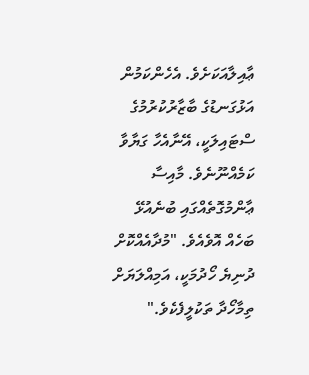ޢާއިލާއަކަށެވެ. އެހެންކަމުން އަޅުގަނޑުގެ ބާޒާރުކުރުމުގެ ސްޓައިލަކީ، އޭނާއެހާ ގަޔާވާ ކަމެއްނޫނެވެ. މާއިސާ ޢާންމުގޮތެއްގައި ބުނެއުޅޭ ބަހެއް އޮވެއެވެ. "މުދާއެއްކޮށް ދުނިޔެ ހޯދުމަކީ، އަމިއްލަޔަށް ތިމާހޯދާ ތަކުލީފެކެވެ."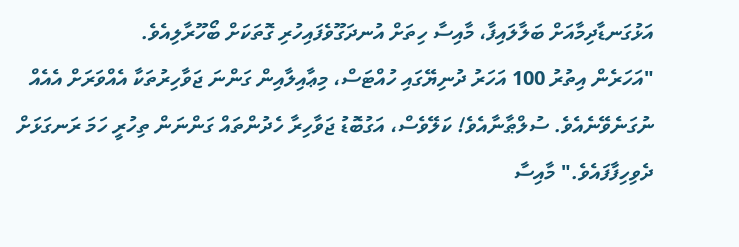އަޅުގަނޑާދިމާއަށް ބަލާލައިފާ، މާއިސާ ހިތަށް އުނދަގޫވެފައިހުރި ގޮތަކަށް ބޯހޫރާލިއެވެ.
"އަހަރެން އިތުރު 100 އަހަރު ދުނިޔޭގައި ހުއްޓަސް، މިޢާއިލާއިން ގަންނަ ޖަވާހިރުތަކާ އެއްވަރަށް އެއެއް ނުގަނެވޭނެއެވެ. ސުލްޠާނާއެވެ! ކަލޭވެސް، އަގުބޮޑު ޖަވާހިރާ ހެދުންތައް ގަންނަން ތިހުރީ ހަމަ ރަނގަޅަށް ދެވިހިފާފައެވެ." މާއިސާ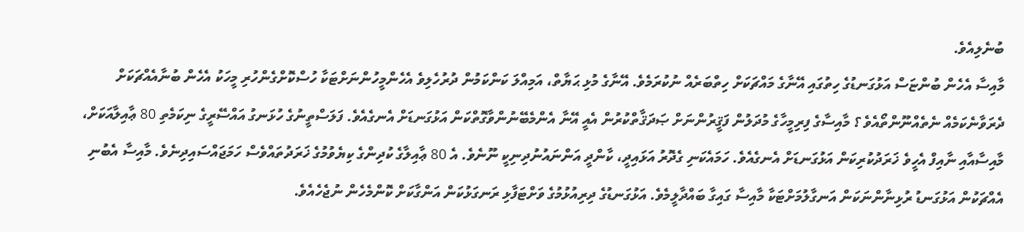ބުނެލިއެވެ.
މާއިސާ އެހެން ބުންޏަސް އަޅުގަނޑުގެ ހިތުގައި އޭނާގެ މައްޗަކަށް ހިތްބަރެއް ނުކުރަމެވެ. އޭނާގެ މުޅި ޙަޔާތް، އަމިއްލަ ކަންކަމުން ދުރުހެލިވެ އެހެންމީހުންނަށްޓަކާ ހުސްކޮށްގެންހުރި މީހަކު އެހެން ބުނާއެއްޗަކަށް ދެރަވާނެކަމެއް ނެތެއްނޫންތޯއެވެ ؟ މާއިސާގެ ފިރިމީހާގެ މުދަލުން ފަޤީރުންނަށް ޞަދަޤާތްކުރުން އެއީ އޭނާ އެންމެބޭނުންވާގޮތްކަން އަޅުގަނޑަށް އެނގެއެވެ. ފަލަސްތީނުގެ ހުޅަނގު އައްސޭރީގެ ނިކަމެތި 80 ޢާއިލާއަކަށް، މާއިސާއާއި ނާއިފް އެހީވެ ޚަރަދުކުރިކަން އަޅުގަނޑަށް އެނގެއެވެ. ހަމައެކަނި ގެދޮރު އަޅައިދީ، ކާންދީ އަންނައުނުދިނިކީ ނޫނެވެ. އެ 80 ޢާއިލާގެ ކުދިންގެ ކިޔެވުމުގެ ޚަރަދުތައްވެސް ހަމަޖައްސައިދިނެވެ. މާއިސާ އެބުނި އެއްޗަކުން އަޅުގަނޑު ރުޅިނާންނަކަން އަނގާލުމަށްޓަކާ މާއިސާ ގައިގާ ބައްދާލީމެވެ. އަޅުގަނޑުގެ ދިރިއުޅުމުގެ ވަށްޓަފާޅި ރަނގަޅުކަން އަންގާކަށް ކޮންމެހެން ނުޖެހެއެވެ.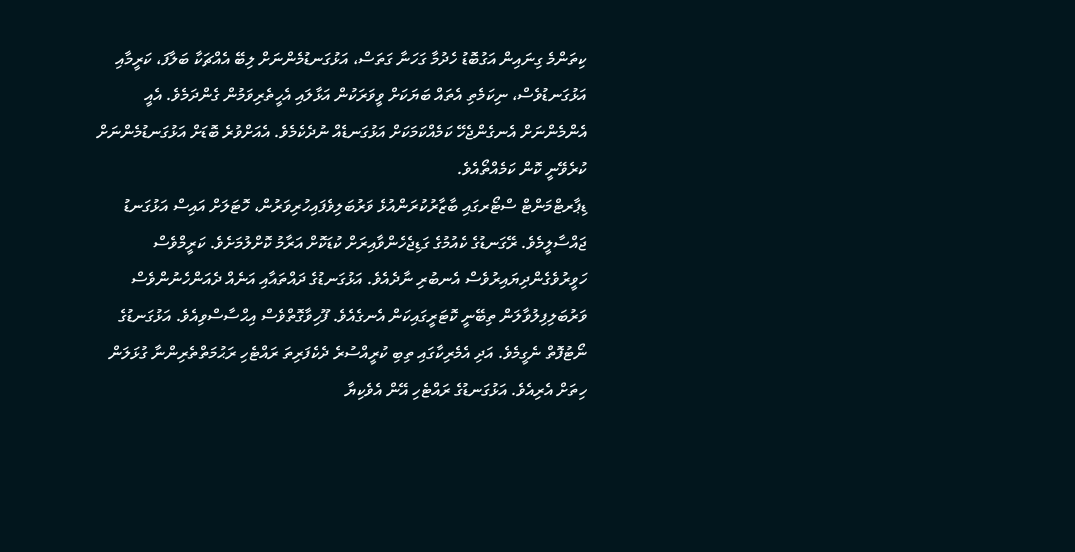ކިތަންމެ ގިނައިން އަގުބޮޑު ހެދުމާ ގަހަނާ ގަތަސް، އަޅުގަނޑުމެންނަށް ލިބޭ އެއްޗަކާ ބަލާފަ، ކަރީމާއި އަޅުގަނޑުވެސް، ނިކަމެތި އެތައް ބަޔަކަށް ވީވަރަކުން އަޅާލައި އެހީތެރިވަމުން ގެންދަމެވެ. އެއީ އެންމެންނަށް އެނގެންޖެހޭ ކަމެއްކަމަކަށް އަޅުގަނޑެއް ނުދެކެމެވެ. އެއަށްވުރެ ބޮޑަށް އަޅުގަނޑުމެންނަށް ކުރެވޭނީ ކޮން ކަމެއްތޯއެވެ.
ޑިޕާރޓްމަންޓް ސްޓޯރގައި ބާޒާރުކުރަންއުޅެ ވަރުބަލިވެފައިހުރިވަރުން، ހޮޓަލަށް އައިސް އަޅުގަނޑު ޖައްސާލީމެވެ. ރޭގަނޑުގެ ކެއުމުގެ ގަޑިޖެހެންވާއިރަށް ކުޑަކޮށް އަރާމު ކޮށްލުމަށެވެ. ކަރީމްވެސް ހަވީރުވެގެންދިޔައިރުވެސް އެނބުރި ނާދެއެވެ. އަޅުގަނޑުގެ ދައްތައާއި އަނެއް ދެއަންހެނުންވެސް ވަރުބަލިފިލުވާލަން ތިބޭނީ ކޮޓަރީގައިކަން އެނގެއެވެ. ފޫހިވާގޮތްވެސް އިޙްސާސްވިއެވެ. އަޅުގަނޑުގެ ނޯޓުފޮތް ނެގީމެވެ. އަދި އެމެރިކާގައި ތިބި ކުރީއްސުރެ ދެކެފަރިތަ ރައްޓެހި ރަޙުމަތްތެރިންނާ ގުޅަލަން ހިތަށް އެރިއެވެ. އަޅުގަނޑުގެ ރައްޓެހި އޭން އެވެކިޔާ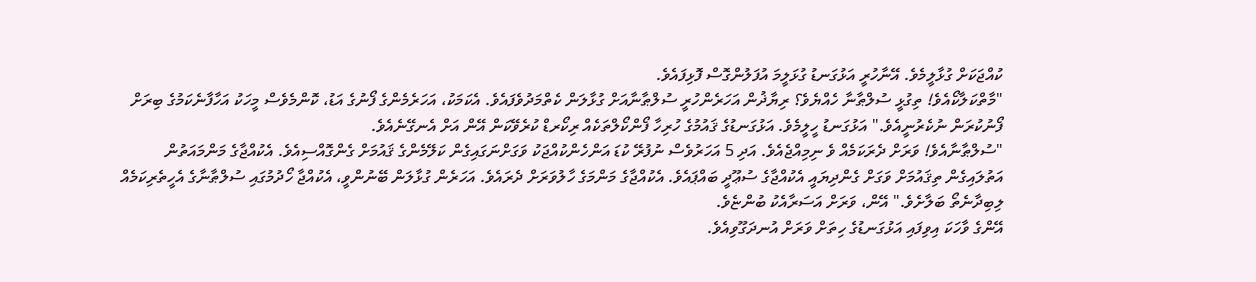ކުއްޖަކަށް ގުޅާލީމެވެ. އޭނާހުރީ އަޅުގަނޑު ގުޅަލީމަ އުފަލުންގޮސް ފޮޅިފައެވެ.
"މާތްކަލާކޯއެވެ! ތިގުޅީ ސުލްޠާނާ ހެއްޔެވެ؟ ރިޔާޛުން އަހަރެންހުރީ ސުލްޠާނާއަށް ގުޅާލަން ކެތްމަދުވެފައެވެ. އެކަމަކު، އަހަރެމެންގެ ފޯނުގެ އަޑު، ކޮންމެވެސް މީހަކު އަހާފާނެކަމުގެ ބިރަށް ފޯނުކުރަން ނުކެރުނީއެވެ." އަޅުގަނޑު ހީލީމެވެ. އަޅުގަނޑުގެ ޤައުމުގެ ހުރިހާ ފޯންކޯލްތަކެއް ރިކޯރޑް ކުރެވޭކަން އޭން އަށް އެނގޭނެއެވެ.
"ސުލްޠާނާއެވެ! ވަރަށް ދެރަކަމެއް ވެ ނިމިއްޖެއެވެ. އަދި 5 އަހަރުވެސް ނުފުރޭ ކުޑަ އަންހެންކުއްޖަކު ވަގަށްނަގައިގެން ކަލޭމެންގެ ޤައުމަށް ގެންގޮއްސިއެވެ. އެކުއްޖާގެ މަންމައަތުން އަތުލައިގެން ތިޤައުމަށް ވަގަށް ގެންދިޔައީ އެކުއްޖާގެ ސުޢޫދީ ބައްޕައެވެ. އެކުއްޖާގެ މަންމަގެ ހާލުވަރަށް ދެރައެވެ. އަހަރެން ގުޅާލަން ބޭނުންވީ، އެކުއްޖާ ހޯދުމުގައި ސުލްޠާނާގެ އެހީތެރިކަމެއް ލިބިދާނެތޯ ބަލާށެވެ." އޭން، ވަރަށް އަސަރާއެކު ބުންޏެވެ.
އޭންގެ ވާހަކަ އިވިފައި އަޅުގަނޑުގެ ހިތަށް ވަރަށް އުނދަގޫވިއެވެ.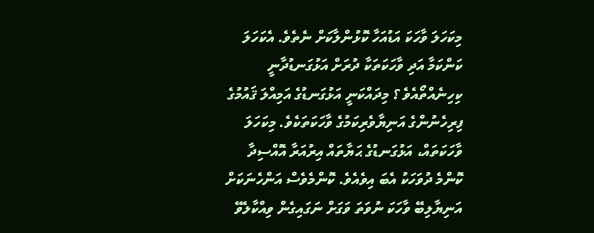މިކަހަލަ ވާހަކަ އަޑުއަހާ ކޮޅުންލާކަށް ނެތެވެ. އެކަހަލަ ކަންކަމާ އަދި ވާހަކަތަކާ ދުރަށް އަޅުގަނޑުދާނީ ކިހިނެއްތޯއެވެ ؟ މިދައްކަނީ އަޅުގަނޑުގެ އަމިއްލަ ޤައުމުގެ ފިރިހެނުންގެ އަނިޔާވެރިކަމުގެ ވާހަކަތަކެވެ. މިކަހަލަ ވާހަކަތައް، އަޅުގަނޑުގެ ޙަޔާތައް އިރުއަރާ އޮއްސިދާ ކޮންމެ ދުވަހަކު އެބަ އިވެއެވެ. ކޮންމެވެސް އަންހެނަކަށް އަނިޔާލިބޭ ވާހަކަ ނުވަތަ ވަގަށް ނަގައިގެން ވިއްކާލެވޭ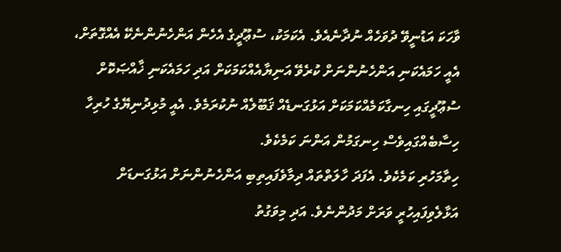ވާހަކަ އަޑުނީވޭ ދުވަހެއް ނުދާނެއެވެ. އެކަމަކު، ސުޢޫދީގެ އެހެން އަންހެނުންނެކޭ އެއްގޮތަށް، އެއީ ހަމައެކަނި އަންހެނުންނަށް ކުރެވޭ އަނިޔާއެއްކަމަކަށް އަދި ހަމައެކަނި ޚާއްޞަކޮށް ސުޢޫދީގައި ހިނގާކަމެއްކަމަކަށް އަޅުގަނޑެއް ޤަބޫލެއް ނުކުރަމެވެ. އެއީ މުޅިދުނިޔޭގެ ހުރިހާ ހިސާބެއްގައިވެސް ހިނގަމުން އަންނަ ކަމެކެވެ.
ހިތާމަހުރި ކަމެކެވެ. އެފަދަ ހާލަތްތައް ދިމާވެފައިތިބި އަންހެނުންނަށް އަޅުގަނޑަށް އަޅާލެވިފައިހުރީ ވަރަށް މަދުންނެވެ. އަދި މިވަގުތު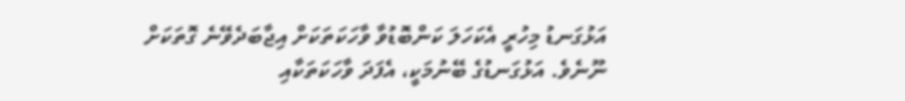އަޅުގަނޑު މިހުރީ އެކަހަލަ ކަންބޮޑުވާ ވާހަކަތަކަށް އިޖާބަދެވޭނެ ގޮތަކަށް ނޫނެވެ. އަޅުގަނޑުގެ ބޭނުމަކީ، އެފަދަ ވާހަކަތަކާއި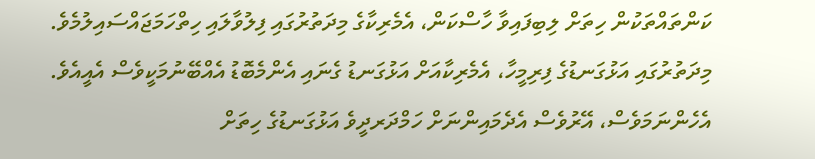ކަންތައްތަކުން ހިތަށް ލިބިފައިވާ ހާސްކަން، އެމެރިކާގެ މިދަތުރުގައި ފިލުވާލައި ހިތްހަމަޖައްސައިލުމެވެ. މިދަތުރުގައި އަޅުގަނޑުގެ ފިރިމީހާ، އެމެރިކާއަށް އަޅުގަނޑު ގެނައި އެންމެބޮޑު އެއްބޭނުމަކީވެސް އެއީއެވެ. އެހެންނަމަވެސް، އޭރުވެސް އެދެމައިންނަށް ހަމްދަރދީވެ އަޅުގަނޑުގެ ހިތަށް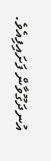އުނދަގޫވާން ފަށައިފިއެވެ.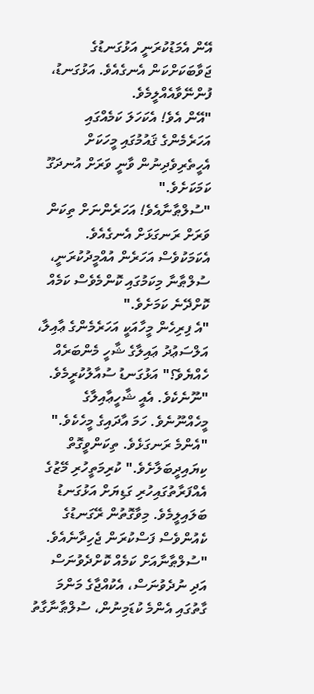އޭން އެމަޑުކުރަނީ އަޅުގަނޑުގެ ޖަވާބަކަށްކަން އެނގެއެވެ. އަޅުގަނޑު، ފުންނޭވާއެއްލީމެވެ.
"އޭން އެވެ! އެކަހަލަ ކަމެއްގައި އަހަރެމެންގެ ޤައުމުގައި މީހަކަށް އެހީތެރިވެދިނުން ވާނީ ވަރަށް އުނދަގޫ ކަމަކަށެވެ."
"ސުލްޠާނާއެވެ! އަހަރެންނަށް ތިކަން ވަރަށް ރަނގަޅަށް އެނގެއެވެ. އެކަމަކުވެސް އަހަރެން އުއްމީދުކުރަނީ، ސުލްޠާނާ މިކަމުގައި ކޮންމެވެސް ކަމެއް ކޮށްދޭނެ ކަމަށެވެ."
"އެ ފިރިހެން މީހާއަކީ އަހަރެމެންގެ ޢާއިލާ، އަލްސަޢުދު ޢައިލާގެ ޝާހީ މެންބަރެއް ހެއްޔެވެ؟" އަޅުގަނޑު ސުއާލުކުރީމެވެ.
"ނޫނެކެވެ. އެއީ ޝާހީޢާއިލާގެ މީހެއްނޫނެވެ. ހަމަ އާދައިގެ މީހެކެވެ."
"އެންމެ ރަނގަޅެވެ. ތިކަންވީގޮތް ކިޔައިދީބަލާށެވެ." ކުރިމަތީހުރި މޭޒުގެ އެއްފަރާތުގައިހުރި ގަޑިޔަށް އަޅުގަނޑު ބަލައިލީމެވެ. މިވާގޮތުން ރޭގަނޑުގެ ކެއުންވެސް ފަސްކުރަން ޖެހިދާނެއެވެ.
"ސުލްޠާނާއަށް ކަމެއް ކޮށްދެވުނަސް އަދި ނުދެވުނަސް، އެކުއްޖާގެ މަންމަ ގާތުގައި އެންމެ ކުޑަމިނުން، ސުލްޠާނާގާތު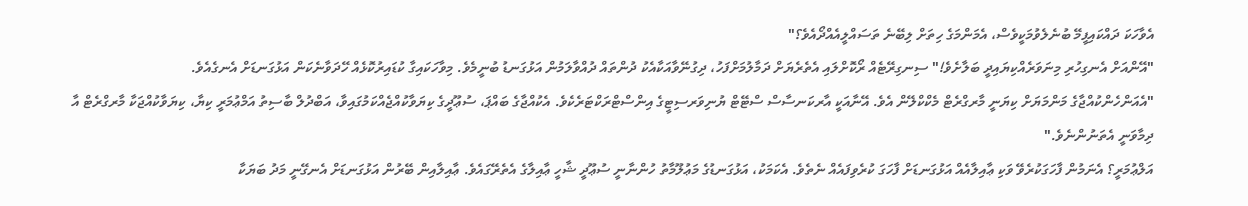އެވާހަކަ ދައްކައިފީމޭ ބުނެލެވުމަކީވެސް، އެމަންމަގެ ހިތަށް ލިބޭނެ ތަސައްލީއެއްދޯއެވެ؟"
"އޭންއަށް އެނގިހުރި މިނަވަރެއްކިޔައިދީ ބަލާށެވެ!" ސިނގިރޭޓެއް ރޯކޮށްލައި އެތެރެޔަށް ދަމާލުމަށްފަހު، ދިގުނޭވާއަކާއެކު ދުންތައް ދުއްވާލަމުން އަޅުގަނޑު ބުނީމެވެ. މިވާހަކައިގާ ކުޑައިރުކޮޅެއް ހޭދަވާނެކަން އަޅުގަނޑަށް އެނގެއެވެ.
"އެއަންހެންކުއްޖާގެ މަންމަޔަށް ކިޔަނީ މާރގްރެޓް މެކްކްލޭން އެވެ. އޭނާއަކީ އާރކަނސާސް ސްޓޭޓް ޔުނިވަރސިޓީގެ އިންސްޓްރަކްޓަރެކެވެ. އެކުއްޖާގެ ބައްޕަ، ސުޢޫދީގެ ކިޔަވާކުއްޖެއްކަމުގައިވާ، އަބްދުލް ބާސިތު އަމްޢުމަރީ ކިޔާ، ކިޔަވާކުއްޖަކާ މާރގްރެޓް އާ ދިމާވަނީ އެތަނުންނެވެ."
އަލްޢުމަރީ؟ އެނަމުން ފާހަގަކުރެވޭ ވަކި ޢާއިލާއެއް އަޅުގަނޑަށް ފާހަގަ ކުރެވިފައެއް ނެތެވެ. އެކަމަކު، އަޅުގަނޑުގެ މަޢުލޫމާތު ހުންނާނީ ސުޢޫދީ ޝާހީ ޢާއިލާގެ އެތެރޭގައެވެ. ޢާއިލާއިން ބޭރުން އަޅުގަނޑަށް އެނގޭނީ މަދު ބަޔަކާ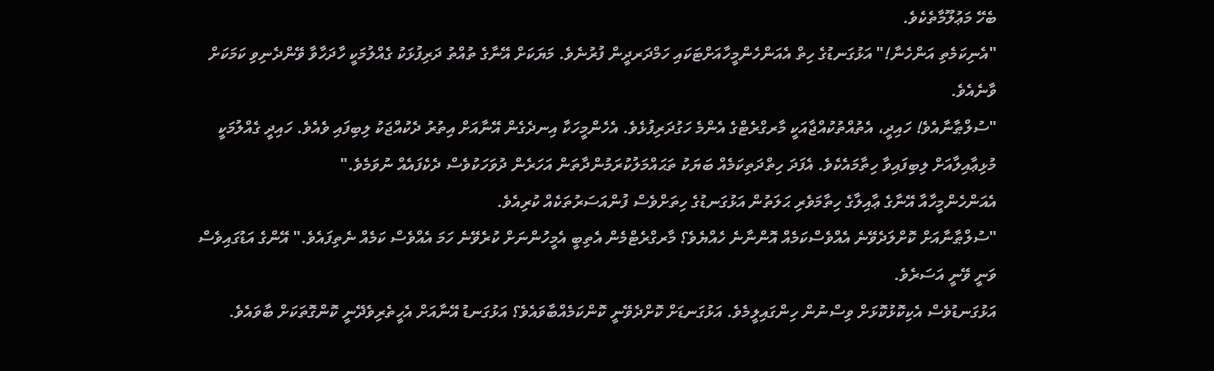ބެހޭ މަޢުލޫމާތެކެވެ.
"އެނިކަމެތި އަންހެނާ!" އަޅުގަނޑުގެ ހިތް އެއަންހެންމީހާއަށްޓަކައި ހަމްދަރދީން ފުރުނެވެ. މަޔަކަށް އޭނާގެ ތުއްތު ދަރިފުޅަކު ގެއްލުމަކީ ހާދަހާވާ ވޭންދެނިވި ކަމަކަށް ވާނެއެވެ.
"ސުލްޠާނާއެވެ! ހައިދީ، އެތުއްތުކުއްޖާއަކީ މާރގްރެޓްގެ އެންމެ ހަގުދަރިފުޅެވެ. އެހެންމީހަކާ އިނދެގެން އޭނާއަށް އިތުރު ދެކުއްޖަކު ލިބިފައި ވެއެވެ. ހައިދީ ގެއްލުމަކީ މުޅިޢާއިލާއަށް ލިބިފައިވާ ހިތާމައެކެވެ. އެފަދަ ހިތްދަތިކަމެއް ބަޔަކު ތަޙައްމަލުކުރަމުންދާތަން އަހަރެން ދުވަހަކުވެސް ދެކެފައެއް ނުވަމެވެ."
އެއަންހެންމީހާއާ އޭނާގެ ޢާއިލާގެ ހިތާމަވެރި ޙަލަތުން އަޅުގަނޑުގެ ހިތަށްވެސް ފުންއަސަރުތަކެއް ކުރިއެވެ.
"ސުލްޠާނާއަށް ކޮށްލަދެވޭނެ އެއްވެސްކަމެއް އޮންނާނެ ހެއްޔެވެ؟ މާރގްރެޓްމެން އެތިބީ އެމީހުންނަށް ކުރެވޭނެ ހަމަ އެއްވެސް ކަމެއް ނެތިފައެވެ." އޭންގެ އަޑުގައިވެސް ވަނީ ވޭނީ އަސަރެވެ.
އަޅުގަނޑުވެސް އެކިކޮޅުކޮޅަށް ވިސްނުން ހިންގައިލީމެވެ. އަޅުގަނޑަށް ކޮށްދެވޭނީ ކޮންކަމެއްބާވައެވެ؟ އަޅުގަނޑު އޭނާއަށް އެހީތެރިވެދޭނީ ކޮންގޮތަކަށް ބާވައެވެ.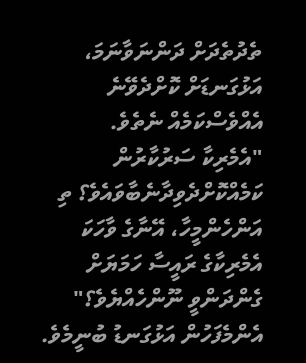ތެދުތެދަށް ދަންނަވާނަމަ، އަޅުގަނޑަށް ކޮށްދެވޭނެ އެއްވެސްކަމެއް ނެތެވެ.
"އެމެރިކާ ސަރުކާރުން ކަމެއްކޮށްދެވިދާނެބާވައެވެ؟ ތި އަންހެންމީހާ، އޭނާގެ ވާހަކަ އެމެރިކާގެ ރައީސާ ހަމަޔަށް ގެންދަންވީ ނޫންހެއްޔެވެ؟" އެންމެފަހުން އަޅުގަނޑު ބުނީމެވެ.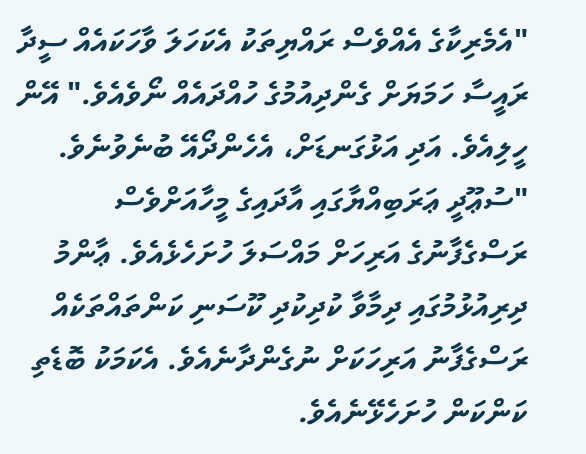"އެމެރިކާގެ އެއްވެސް ރައްޔިތަކު އެކަހަލަ ވާހަކައެއް ސީދާ ރައީސާ ހަމަޔަށް ގެންދިއުމުގެ ހުއްދައެއް ނޯވެއެވެ." އޭން ހީލިއެވެ. އަދި އަޅުގަނޑަށް، އެހެންދޯއޭ ބުނެވުނެވެ.
"ސުޢޫދީ ޢަރަބިއްޔާގައި އާދައިގެ މީހާއަށްވެސް ރަސްގެފާނުގެ އަރިހަށް މައްސަލަ ހުށަހެޅެއެވެ. ޢާންމު ދިރިއުޅުމުގައި ދިމާވާ ކުދިކުދި ކޫސަނި ކަންތައްތަކެއް ރަސްގެފާނު އަރިހަކަށް ނުގެންދާނެއެވެ. އެކަމަކު ބޮޑެތި ކަންކަން ހުށަހެޅޭނެއެވެ.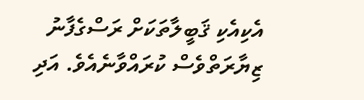އެކިއެކި ޤަބީލާތަކަށް ރަސްގެފާނު ޒިޔާރަތްވެސް ކުރައްވާނެއެވެ. އަދި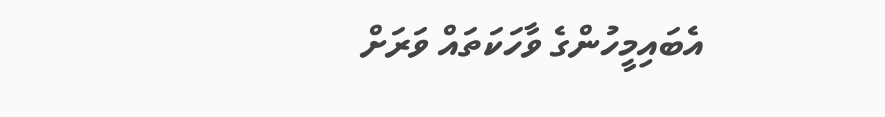އެބައިމީހުންގެ ވާހަކަތައް ވަރަށް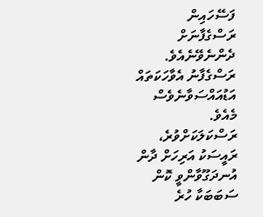ފަސޭހައިން ރަސްގެފާނަށް ދެންނެވޭނެއެވެ. ރަސްގެފާނު އެވާހަކަތައް އަޑުއައްސަވާނެވެސް މެއެވެ. ރަސްކަލަކަށްވުރެ، ރައީސަކު އަރިހަށް ދާން އުނދަގޫވާންވީ ކޮން ސަބަބަކާ ހުރެ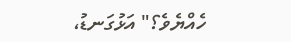ހެއްޔެވެ؟" އަޅުގަނޑު،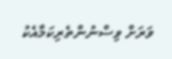ވަރަށް ވިސްނުންތެރިކަމާއެކު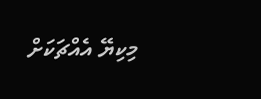މިކިޔޭ އެއްޗަކަށް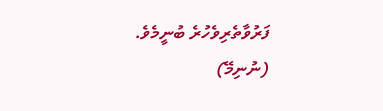ފަރުވާތެރިވެހުރެ ބުނީމެވެ.
(ނުނިމޭ)